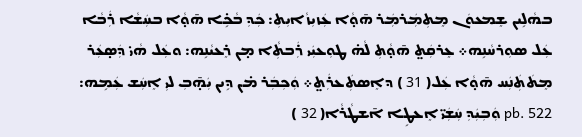ܒܗܵܠܹܝܢ ܫܸܡܥܘܿܢ ܡܸܬܼܡܲܪܡܲܪ ܗ̄ܘ̣ܵܐ ܥܲܙܝܼܙܵܐܝܼܬܼ: ܟܲܕܼ ܒܵܟܹ̇ܐ ܗ̄ܘ̣ܵܐ ܒܚܲܫܵܐ ܪܲܒܵܐ ܥܲܠ ܣܘܼܪܚܵܢܹܗ܀ ܥܸܪܩܲܬ̤ ܗ̄ܘ̣ܵܬܼ ܠܵܗ̇ ܛܘܼܥܝܲܝ ܪܲܒܬܼܵܐ ܡ̣ܢ ܪܸܥܝܵܢܹܗ: ܘܥܲܠ ܗܵܝ̇ ܕܲܣ̣ܥܲܪ ܡܸܬܿܬܲܢܲܚ ܗ̄ܘ̣ܵܐ ܥܲܠ( 31 ) ܕܐܸܣܬܲܥܪܲܬ̤܀ ܘܲܟܼܒܲܪ ܡ̇ܢ ܕܹܝܢ ܝܲܗ̣̄ܒܼ ܠܝܼ ܐܸܚܲܫ ܥܲܡܹܗ: pb. 522 ܘܲܒܼܝܲܕܼ ܚܲܫܲܝ̈ ܐܸܥܛܹܐ ܐ̄ܫܛܵܪܵܐ( 32 )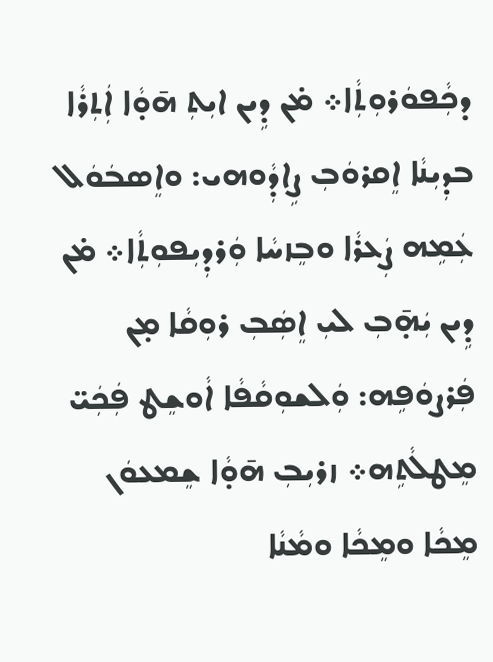ܕܟܼܵܦܘܿܪܘܼܬܼܵܐ܀ ܡ̇ܢ ܕܹܝܢ ܐܝܼܬܼ ܗ̄ܘ̣ܵܐ ܐܲܬܼܪܵܐ ܒܕܼܝܼܢܵܐ ܐܸܩܪܘܿܒܼ ܨܹܐܕܼܵܘܗܝ: ܘܐܸܣܒܿܘܿܠ ܥܲܡܹܗ ܨܲܥܪܵܐ ܘܒܸܙܚܵܐ ܘܲܪܕܼܝܼܦܘܼܬܼܵܐ܀ ܡ̇ܢ ܕܹܝܢ ܝܲܗ̣̄ܒܼ ܠܝܼ ܐܸܣܲܒܼ ܪܘܼܩܵܐ ܡ̣ܢ ܦܲܪܨܘܿܦܹܗ: ܘܲܠܫܘܼܩܵܦܵܐ ܐܵܘܫܸܛ ܦܲܟܲܝ̈ ܡܸܛܠܵܬܹܗ܀ ܙܪܝܼܒܼ ܗ̄ܘ̣ܵܐ ܫܸܡܥܘܿܢ ܡܸܟܵܐ ܘܡܸܟܵܐ ܘܡܵܢܵܐ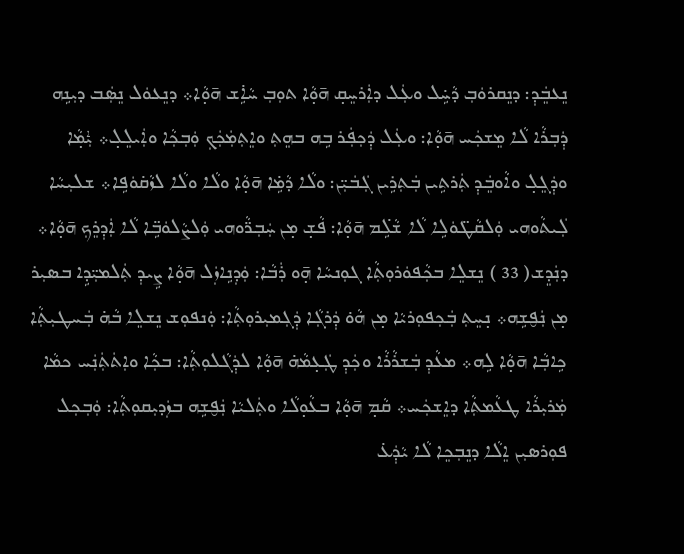ܢܸܥܒܸܿܕܼ: ܕܢܸܩܪܘܿܒܼ ܕܵܚܹ̇ܠ ܘܥܲܠ ܕܐܲܪܚܸܩ̣ ܗ̄ܘ̣ܵܐ ܬܘܼܒܼ ܚܵܐܹ̇ܫ ܗ̄ܘ̣ܵܐ܀ ܕܢܸܥܘܿܠ ܢܸܣܲܒ ܕܝܼܢܹܗ ܕܲܒܼܪܵܐ ܠܵܐ ܡܸܫܟܲܚ ܗ̄ܘ̣ܵܐ: ܘܥܲܠ ܕܲܟܼܦܲܪ ܒܹܗ ܒܗܸܬܼ ܘܐܸܬܼܡܲܟܲܟܼ ܘܲܒܼܟܼܵܐ ܘܐܲܝܠܸܠ̣܀ ܝܑܼܡ̣ܵܐ ܘܕܲܓܸܠ̣ ܘܐܵܘܒܸܿܕܼ ܬܲܪܬܹܝܢ ܒܲܬܼܪܹܝܢ ܓܲܒܿܝܼ̈ܢ: ܘܠܵܐ ܕܵܡܹ̇ܐ ܗ̄ܘ̣ܵܐ ܘܠܵܐ ܘܠܵܐ ܠܙܵܩ̇ܘܿܦܹܐ܀ ܫܠܝܼܚܵܐ ܠܲܝܬܵܘܗܝ ܘܲܠܩܵܛ̈ܘܿܠܹܐ ܠܵܐ ܫܵܠܹ̇ܡ ܗ̄ܘ̣ܵܐ: ܦܵܫ̣ ܡ̣ܢ ܚܲܒܼܖ̈ܵܘܗܝ ܘܲܠܨܵܠܘܿܒܹ̈ܐ ܠܵܐ ܐܲܕܼܪܸܟܼ ܗ̄ܘ̣ܵܐ܀ ܕܢܲܕܸܫ( 33 ) ܢܸܫܠܸܐ ܒܟܼܵܦܘܿܪܘܼܬܼܵܐ ܓܘܼܢܚܵܐ ܗ̣̄ܘ ܪܲܒܵܐ: ܘܲܕܼܢܹܐܙܲܠ ܗ̄ܘ̣ܵܐ ܨܹܝܕܼ ܬܲܠܡܝܼ̈ܕܹܐ ܒܣܝܼܪ ܡ̣ܢ ܢܲܦ̮ܫܹܗ܀ ܢ̣ܚܸܬܼ ܒܲܟܼܦܘܼܪܝܵܐ ܡ̣ܢ ܗܵܘ̇ ܕܲܪܓܼܵܐ ܕܲܓܼܡܝܼܪܘܼܬܼܵܐ: ܘܲܢܦܘܼܫ ܢܸܫܠܸܐ ܒܵܗ̇ ܒܲܚܛܝܼܬܼܵܐ ܟܹܐܒܼܵܐ ܗ̄ܘ̣ܵܐ ܠܹܗ܀ ܡܥܵܕܼ ܒܲܫܪܵܪܵܐ ܘܟܲܕܼ ܛܲܥ̣ܡܵܗ̇ ܗ̄ܘ̣ܵܐ ܠܕܲܓܵܠܘܼܬܼܵܐ: ܒܟܼܵܐ ܘܐܼܬܿܬܲܢܲܚ ܟܡܵܐ ܡܲܪܝܼܪܵܐ ܛܥܵܡܬܼܵܐ ܕܐܸܫܟܲܚ܀ ܩܵܡ̣ ܗ̄ܘ̣ܵܐ ܒܥܵܘ̣ܠܵܐ ܘܬܲܠܝܵܐ ܢܲܦ̮ܫܹܗ ܒܙܲܕܝܼܩܘܼܬܼܵܐ: ܘܲܒܼܟܼܠ ܦܘܼܪܣܝܼܢ ܐܸܠܵܐ ܕܢܸܒܼܟܸܐ ܠܵܐ ܝܵܕܲܥ̇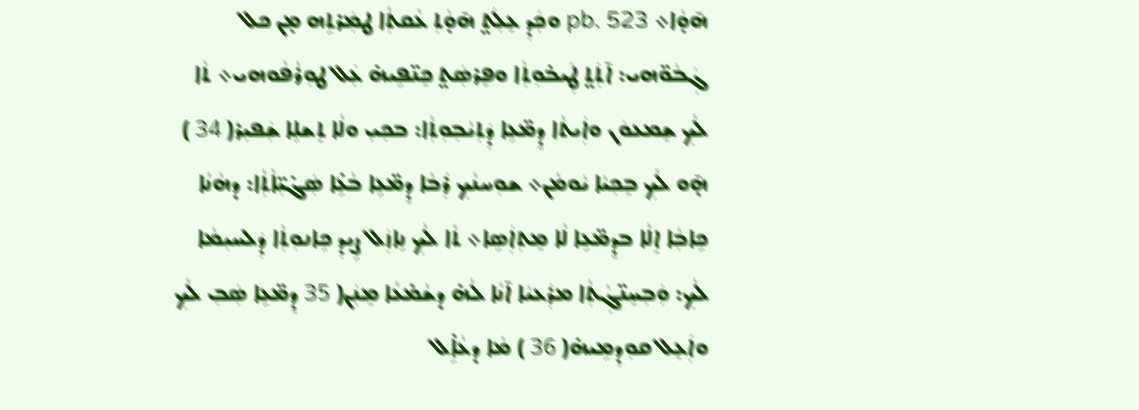ܗ̄ܘ̣ܵܐ܀ pb. 523 ܘܟܲܕܼ ܥܸܠܲܬ̤ ܗ̄ܘ̣ܵܬܼ ܥܵܩܬܼܵܐ ܛܡܲܪܬܹܗ ܡ̣ܢ ܟܠ ܓܲܒܵܘ̈ܗܝ: ܐ̄ܬܲܬ̤ ܛܲܝܒ̇ܘܼܬܼܵܐ ܘܦܸܪܣܲܬ̤ ܟܸܢ̈ܦܹܝܗ̇ ܥܲܠ ܛܘܼܪܵܦܵܘܗܝ܀ ܬܵܐ ܠܵܟܼ ܫܸܡܥܘܿܢ ܘܐܲܝܬܵܐ ܕܸܡ̈ܥܹܐ ܕܲܬܼܝܵܒܼܘܼܬܼܵܐ: ܒܟܼܝܼ ܘܠܵܐ ܬܸܫܠܹܐ ܫܲܦܝܼܪ( 34 ) ܗ̣̄ܘ ܠܵܟܼ ܒܸܟܼܝܵܐ ܝܵܘܡܵܢ܀ ܫܘܼܚܢܵܟܼ ܪܲܒܵܐ ܕܸܡ̈ܥܹܐ ܒܵܥܹ̇ܐ ܣܲܓ̇ܝܼ̈ܐܵܬܼܵܐ: ܕܗܵܢܵܐ ܟܹܐܒܼܵܐ ܐܸܠܵܐ ܒܕܸܡ̈ܥܹܐ ܠܵܐ ܡܸܬܼܐܲܣܹܐ܀ ܬܵܐ ܠܵܟܼ ܢܹܐܙܲܠ ܨܹܝܕܼ ܟܹܐܢܘܼܬܼܵܐ ܕܲܠܚܝܼܡܵܐ ܠܵܟܼ: ܘܲܒܼܚܸܢ̈ܓܼܵܬܼܵܐ ܡܪܲܥܝܵܐ ܐ̄ܢܵܐ ܠܵܗ̇ ܕܫܵܡ̇ܥܵܐ ܡܸܢܲܢ( 35 ܕܸܡ̈ܥܹܐ ܣܲܒܼ ܠܵܟܼ ܘܐܲܥܸܠ ܩܘܼܕܼܡܹܝܗ̇( 36 ) ܡܵܐ ܕܥܵܐܹ̇ܠ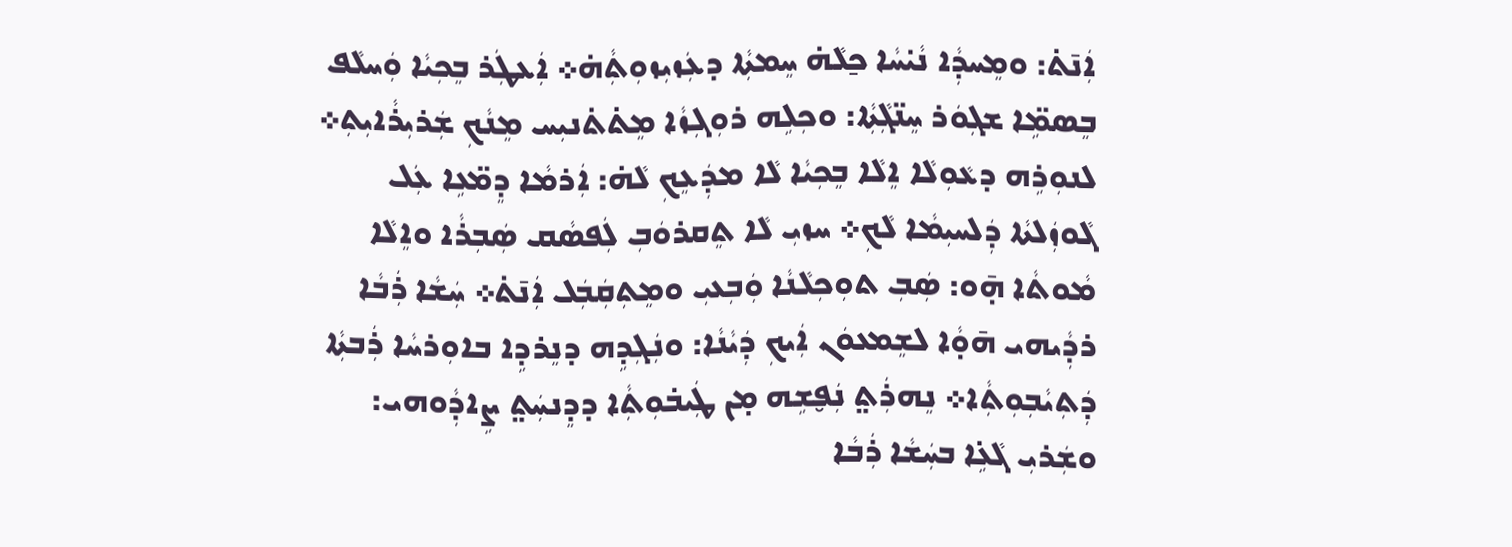ܐܲܢ̄ܬ̇: ܘܡܸܚܕܼܵܐ ܢܵܝ̇ܚܵܐ ܟ̱ܠܵܗ̇ ܚܸܡܬܼܵܐ ܕܥܲܙܝܼܙܘܼܬܼܵܗ̇܀ ܐܲܥܛܲܪ ܒܸܟܼܝܵܐ ܘܲܚܠܵܦ ܒܸܣܡܹ̈ܐ ܫܓܼܘܿܪ ܚܸܢ̈ܓܼܵܬܼܵܐ: ܘܟܼܠܹܗ ܪܘܼܓܼܙܵܐ ܡܸܬ̇ܬ̇ܢܝܼܚ ܡܸܢܵܟܼ ܫܲܪܝܼܪܵܐܝܼܬܼ܀ ܠܢܘܼܪܹܗ ܕܥܵܘܼܠܵܐ ܐܸܠܵܐ ܒܸܟܼܝܵܐ ܠܵܐ ܡܕܲܥܸܟܼ ܠܵܗ̇: ܐܲܪܡܵܐ ܕܸܡ̈ܥܹܐ ܥܲܠ ܓܵܘܙܲܠܬܵܐ ܕܲܠܚܝܼܡܵܐ ܠܵܟܼ܀ ܚܙܝܼ ܠܵܐ ܬܸܩܪܘܿܒܼ ܠܲܦܣܵܩ ܣܲܒܼܪܵܐ ܘܐܸܠܵܐ ܡܵܘܬܵܐ ܗ̣̄ܘ: ܣܲܒܼ ܬܘܼܟܼܠܵܢܵܐ ܘܲܒܼܥܝܼ ܘܡܸܬܼܩܲܒܲܠ ܐܲܢ̄ܬ̇܀ ܚܲܫܵܐ ܪܲܒܵܐ ܪܕܼܵܝܗܝ ܗ̄ܘ̣ܵܐ ܠܫܸܡܥܘܿܢ ܐܲܝܟܼ ܕܲܝܵܢܵܐ: ܘܢܲܓܼܕܹܗ ܕܢܸܪܕܹܐ ܒܐܘܼܪܚܵܐ ܪܲܒܬܼܵܐ ܕܲܬܼܝܵܒܼܘܼܬܼܵܐ܀ ܢܸܗܪܲܬ̤ ܢܲܦ̮ܫܹܗ ܡ̣ܢ ܛܲܝܒ̇ܘܼܬܼܵܐ ܕܕܸܢܚܲܬ̤ ܨܹܐܕܼܵܘܗܝ: ܘܫܲܪܝܼ ܓܵܥܹ̇ܐ ܒܚܲܫܵܐ ܪܲܒܵܐ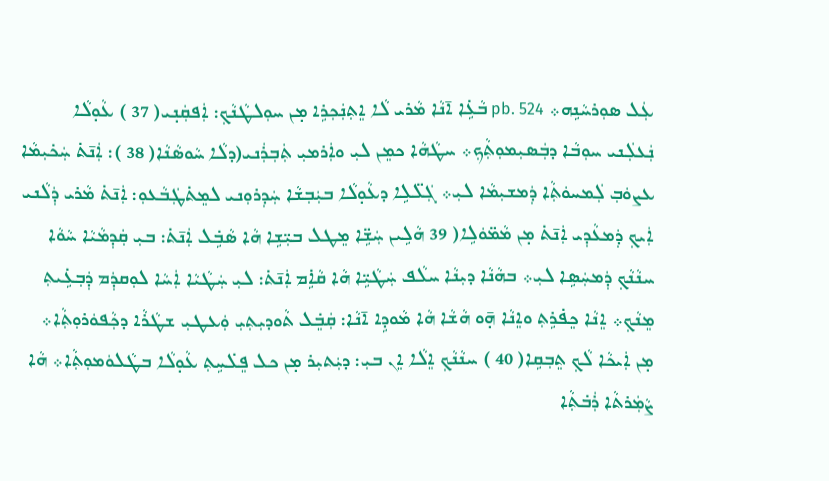ܥܲܠ ܣܘܼܪܚܵܢܹܗ܀ pb. 524 ܒܵܥܹ̇ܐ ܐ̄ܢܵܐ ܡܵܪܝ ܠܵܐ ܐܸܬܼܢܲܟܼܪܹܐ ܡ̣ܢ ܚܘܼܠܛܵܢܵܟܼ: ܐܲܦܩܲܢ̣ܝ( 37 ) ܥܵܘ̣ܠܵܐ ܢܲܥܠܲܢܝ ܚܘܼܒܵܐ ܕܒܲܣܝܼܡܘܼܬܼܵܟܼ܀ ܚܛܵܗܵܐ ܟܡܸܢ ܠܝܼ ܘܐܲܪܡܝܼ ܬܲܒܼܪܲܢܝ(ܕܠܵܐ ܚܵܘܣܵܢܵܐ( 38 ): ܐܲܢ̄ܬ̇ ܚܲܟ̇ܝܼܡܵܐ ܥܨܘܿܒܼ ܠܲܡܚܘܿܬܼܵܐ ܕܲܡܫܝܼܡܵܐ ܠܝܼ܀ ܓܲܠ̈ܠܹܐ ܕܥܵܘ̣ܠܵܐ ܒܝܲܒܼܫܵܐ ܚܲܕܼܪܘܼܢܝ ܠܡܸܬ̇ܛܲܒܵܥܘܼ: ܐܲܢ̄ܬ̇ ܡܵܪܝ ܕܲܠܵܢܝ ܐܲܝܟܼ ܕܲܡܥܵܕܼܝ ܐܲܢ̄ܬ̇ ܡ̣ܢ ܡܵܡ̈ܘܿܠܹܐ( 39 ܗܵܠܹܝܢ ܚܲܫܹ̈ܐ ܡܸܛܠ ܒܝܼ̈ܫܹܐ ܗܵܐ ܣܵܒܹ̇ܠ ܐܲܢ̄ܬ̇: ܒܝܼ ܩܲܕܼܡܵܝܵܐ ܚܵܘܵܐ ܚܢܵܢܵܟܼ ܕܲܡܚܲܣܹܐ ܠܝܼ܀ ܒܗܵܢܵܐ ܕܝܼܢܵܐ ܚܠܵܦ ܚܲܛܵܝܹ̈ܐ ܗܵܐ ܩܵܐܹ̇ܡ ܐܲܢ̄ܬ̇: ܠܝܼ ܚܲܛܵܝܵܐ ܐܲܚܵܐ ܠܘܼܩܕܲܡ ܕܲܒܼܥܹ̇ܝܬܼ ܡܸܢܵܟܼ܀ ܐܸܢܵܐ ܟܸܦ̇ܪܹܬܼ ܘܐܸܢܵܐ ܗ̣̄ܘ ܗܵܫܵܐ ܗܵܐ ܡܵܘܕܹܐ ܐ̄ܢܵܐ: ܩܲܒܸ̇ܠ ܬܵܘܕܝܼܬܼܝܼ ܘܲܥܛܝܼ ܫܛܵܪܵܐ ܕܟܼܵܦܘܿܪܘܼܬܼܵܐ܀ ܡ̣ܢ ܐܲܝܟܵܐ ܠܵܟܼ ܬܸܒܼܩܹܐ( 40 ) ܚܢܵܢܵܟܼ ܐܸܠܵܐ ܐܸܢ ܒܝܼ: ܕܝܲܬܝܼܪ ܡ̣ܢ ܟܠ ܦܸܠ̇ܚܹܬܼ ܥܵܘ̣ܠܵܐ ܒܛܵܠܘܿܡܘܼܬܼܵܐ܀ ܗܵܐ ܨܵܡܲܪܬܵܐ ܪܲܒ̇ܬܼܵܐ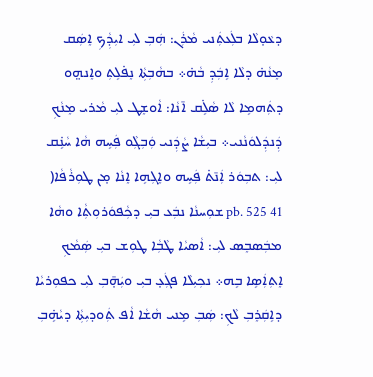ܕܥܵܘ̣ܠܵܐ ܒܠܲܥܬܲܢܝ ܡܵܪܲܢ: ܗܲܒܼ ܠܝܼ ܐܝܼܕܼܵܟܼ ܐܸܣܲܩ ܡܸܢܵܗ̇ ܕܠܵܐ ܐܹܒܲܕܼ ܒܵܗ̇܀ ܒܗܵܒܼܬܼܵܐ ܢܸܦ̇ܠܹܬܼ ܘܐܸܢܗ̤ܘ ܕܬܲܗܡܹܐ ܠܵܐ ܣܵܠܹ̇ܩ ܐ̄ܢܵܐ: ܐܵܘܫܸܛ ܠܝܼ ܡܵܪܝ ܡܸܢܵܟܼ ܕܲܢܕܲܠܘܿܢܵܢܝ܀ ܒܝܼܫܵܐ ܨܵܕܲܢܝ ܘܲܒܼܓܼܵܘ ܦܲܚܹܗ ܗܵܐ ܚܵܢܹ̇ܩ ܠܝܼ: ܬܒܼܘܿܪ ܐܲܢ̄ܬ̇ ܦܲܚܹܗ ܘܐܸܓܼܗܹܐ ܐܸܢܵܐ ܡ̣ܢ ܛܘܼܪܵܦܵܐ( 41 pb. 525 ܫܘܼܚܢܵܐ ܢܒܲܥ ܒܝܼ ܕܟܼܵܦܘܿܪܘܼܬܼܵܐ ܘܗܵܐ ܡܒܲܣܒܸܣ ܠܝܼ: ܐܵܣܝܵܐ ܛܵܒܼܵܐ ܛܘܼܫ ܒܝܼ ܣܲܡܵܟܼ ܐܸܬܼܐܲܣܹܐ ܒܹܗ܀ ܢܟܼܝܼܠܵܐ ܦܓܲܥ̣ ܒܝܼ ܘܝܲܗ̣̄ܒܼ ܠܝܼ ܟܦܘܼܪܝܵܐ ܕܐܹܩܲܪܸܒܼ ܠܵܟܼ: ܣܲܒܼ ܡܹܢܝ ܗܵܫܵܐ ܐܵܦ ܬܲܘܕܝܼܬܼܵܐ ܕܝܵܗܹ̇ܒܼ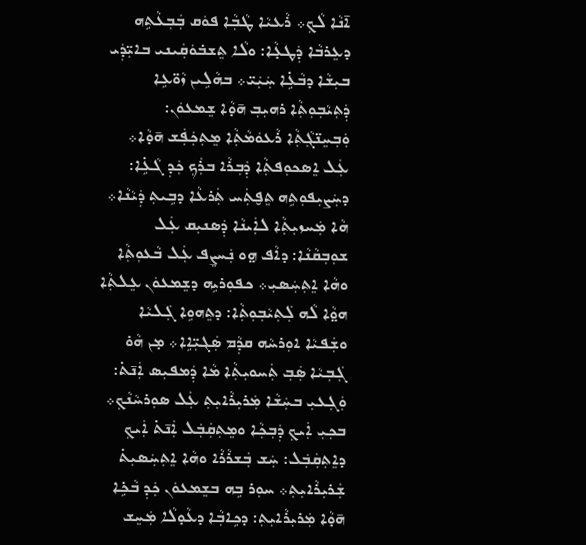ܐ̄ܢܵܐ ܠܵܟܼ܀ ܪܵܥܝܵܐ ܛܵܒܼܵܐ ܦܘܿܩ ܒܲܒܼܥܵܬܹܗ ܕܥܸܪܒܵܐ ܕܲܛܥ̣ܵܐ: ܘܠܵܐ ܬܸܫܒ̇ܘܿܩܲܝܢܝ ܒܐܝܼ̈ܕܲܝ ܒܝܼܫܵܐ ܕܒܵܥܹ̇ܐ ܚܲܝܲܝ̈܀ ܒܗܵܠܹܝܢ ܙܵܘ̈ܥܹܐ ܕܲܬܼܝܵܒܼܘܼܬܼܵܐ ܪܗܝܼܒܼ ܗ̄ܘ̣ܵܐ ܫܸܡܥܘܿܢ: ܘܲܒܼܚܸܢ̈ܓܼܵܬܼܵܐ ܪܵܥܘܿܡܵܬܼܵܐ ܡܸܬܼܟܲܦܲܫ ܗ̄ܘ̣ܵܐ܀ ܥܲܠ ܐܸܣܟܘܼܦܬܼܵܐ ܕܲܒܼܪܵܐ ܒܪܲܟܼ ܟܲܕܼ ܓܵܥܹ̇ܐ: ܕܚܲܨܝܼܦܘܼܬܹܗ ܬܸܦ̮ܬܲܚ ܬܲܪܥܵܐ ܕܒܹܝܬܼ ܕܲܝܵܢܵܐ܀ ܗܵܐ ܡܲܚܙܝܼܬܼܵܐ ܠܐܲܝܢܵܐ ܕܲܣܢܝܼܩ ܥܲܠ ܫܘܼܒܼܩܵܢܵܐ: ܕܐܵܦ ܗ̤ܘ ܢܲܚܨܸܦ ܥܲܠ ܒܵܥܘܼܬܼܵܐ ܘܗܵܐ ܐܸܬܼܚܲܣܝܼ܀ ܟܦܘܼܪܝܹܗ ܕܫܸܡܥܘܿܢ ܥܸܠܬܼܵܐ ܗܘ̤ܵܐ ܠܵܗ ܠܲܬܼܝܵܒܼܘܼܬܼܵܐ: ܕܬܸܗܘܹܐ ܓܲܠܝܵܐ ܘܫܲܦܝܵܐ ܐܘܼܪܚܵܗ ܩܕܼܵܡ ܣܲܓܝܼ̈ܐܹܐ܀ ܡ̣ܢ ܗܵܘ̇ ܓܲܒܼܝܵܐ ܣܲܒܼ ܬܲܚܘܝܼܬܼܵܐ ܡܵܐ ܕܲܡܦܝܼܣ ܐܲܢ̄ܬ̇: ܘܲܓܼܥܝܼ ܒܚܲܫܵܐ ܡܲܪܝܼܪܵܐܝܼܬܼ ܥܲܠ ܣܘܼܪܚܵܢܵܟܼ܀ ܒܟܼܝܼ ܐܲܝܟܼ ܕܲܒܼܟܼܵܐ ܘܡܸܬܼܩܲܒܲܠ ܐܲܢ̄ܬ̇ ܐܲܝܟܼ ܕܐܸܬܼܩܲܒܲܠ: ܚܲܫ ܒܲܫܪܵܪܵܐ ܘܗܵܐ ܐܸܬܼܚܲܣܝܼܬ̇ ܫܲܪܝܼܪܵܐܝܼܬܼ܀ ܚܘܼܪ ܒܹܗ ܒܫܸܡܥܘܿܢ ܟܲܕܼ ܒܵܟܹ̇ܐ ܗ̄ܘ̣ܵܐ ܡܲܪܝܼܪܵܐܝܼܬܼ: ܕܟܹܐܒܼܵܐ ܕܥܵܘ̣ܠܵܐ ܡܲܚܸܫ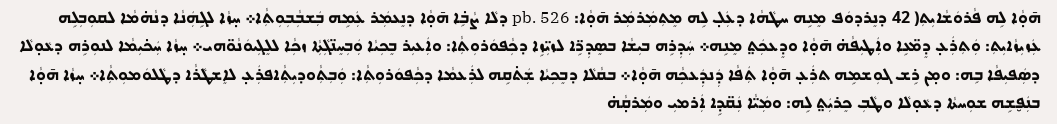ܗ̄ܘ̣ܵܐ ܠܹܗ ܦܵܪܘܿܫܵܐܝܼܬܼ( 42 ܕܢܸܪܕܘܿܦ ܡܸܢܹܗ ܚܛܵܗܵܐ ܕܥܲܠ̣ ܠܹܗ ܡܸܬܼܡܲܪܡܲܪ ܗ̄ܘ̣ܵܐ: pb. 526 ܕܠܵܐ ܨܵܒܹ̇ܐ ܗ̄ܘ̣ܵܐ ܕܢܸܥܡܲܪ ܥܲܡܹܗ ܒܲܫܒܼܵܒܼܘܼܬܼܵܐ܀ ܚ̣ܙܵܐ ܠܓܹܗܲܢܵܐ ܕܢܵܗ̇ܡܵܐ ܠܩܘܼܒܼܠܹܗ ܥܲܙܝܼܙܵܐܝܼܬܼ: ܘܲܬܼܪܲܥ̣ ܕܸܡ̈ܥܹܐ ܘܐܲܛܝܼܦܵܗ̇ ܗ̄ܘ̣ܵܐ ܘܕܸܥܟܲܬ̤ ܡܸܢܹܗ܀ ܚܲܕܼܪܹܗ ܒܝܼܫܵܐ ܒܣܸܕܼܖܹ̈ܐ ܠܙܝܼ̈ܙܹܐ ܕܟܼܵܦܘܿܪܘܼܬܼܵܐ: ܘܐܲܥܝܼܪ ܒܸܟܼܝܵܐ ܘܲܒܼܚܸܢ̈ܓܼܵܬܼܵܐ ܙܟܼܵܐ ܠܠܸܓܼܝܘܿܢܵܘ̈ܗܝ܀ ܚ̣ܙܵܐ ܚܲܟ̇ܝܼܡܵܐ ܠܢܘܼܪܹܗ ܕܥܵܘ̣ܠܵܐ ܕܣܲܦܝܼܦܵܐ ܒܹܗ: ܘܡ̣ܢ ܪܹܫ ܓܘܼܫܡܹܗ ܬܪܲܥ̣ ܗ̄ܘ̣ܵܐ ܬܲܦܵܐ ܕܲܢܕܲܥܟܼܵܗ ܗ̄ܘ̣ܵܐ܀ ܒܩܵܠܵܐ ܕܒܸܟܼܝܵܐ ܫܲܬ̇ܩܹܗ ܠܪܲܥܡܵܐ ܕܟܼܵܦܘܿܪܘܼܬܼܵܐ: ܘܲܒܼܬܼܵܘܕܝܼܬܼܵܐܦܪܲܥ̣ ܠܐܸܫܛܵܪܵܐ ܕܛܵܠܘܿܡܘܼܬܼܵܐ܀ ܚ̣ܙܵܐ ܗ̄ܘ̣ܵܐ ܒܢܲܦ̮ܫܹܗ ܫܘܼܚܬܵܐ ܕܥܵܘ̣ܠܵܐ ܘܛܵܒܼ ܟܸܪܝܲܬ̤ ܠܹܗ: ܘܡܲܝ̈ܵܐ ܢܲܩ̈ܕܹܐ ܐܲܪܡܝܼ ܘܡܲܪܩ̣ܵܗ̇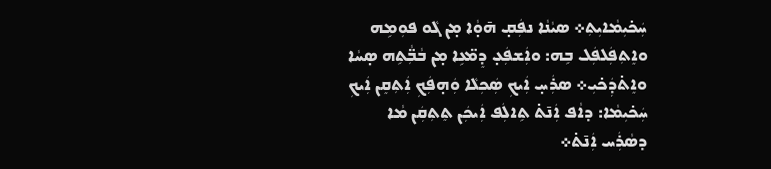ܚܲܟ̇ܝܼܡܵܐܝܼܬܼ܀ ܣܝܵܢܵܐ ܢܦܲܩ̣ ܗ̄ܘ̣ܵܐ ܡ̣ܢ ܓܵܘ ܦܘܼܡܹܗ ܘܐܸܬܼܦܲܠܦܲܠ ܒܹܗ: ܘܐܲܫܦܲܥ̣ ܕܸܡ̈ܥܹܐ ܡ̣ܢ ܒܵܒܼ̈ܵܬܹܗ ܣ̣ܚܵܐ ܘܐܸܬ̇ܕܲܟ̇ܝܼ܀ ܣܪܲܚ̣ ܐܲܝܟܼ ܣܲܟܼܠܵܐ ܘܲܗ̣ܦܲܟܼ ܐܲܬܼܩܸܢ ܐܲܝܟܼ ܚܲܟ̇ܝܼܡܵܐ: ܕܐܵܦ ܐܲܢ̄ܬ̇ ܬܹܐܠܲܦ ܐܲܝܟܲܢ ܬܸܬܼܩܲܢ ܡܵܐ ܕܣܵܪܲܚ ܐܲܢ̄ܬ̇܀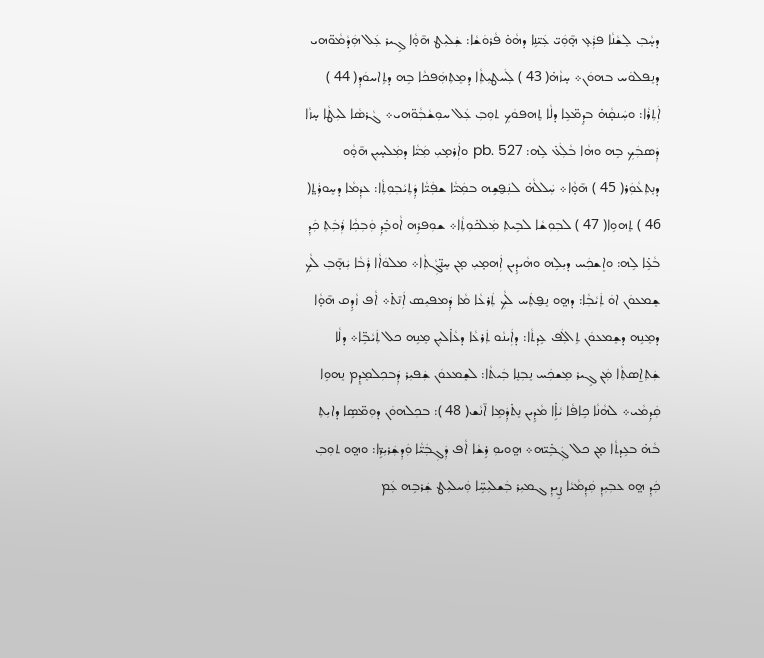ܕܚ̣ܵܒܼ ܠܸܫܵܢܵܐ ܦܪܲܥ̣ ܗ̣̄ܘܲܝ̈ ܥܲܝ̈ܢܹܐ ܕܗܵܘ̇ ܦܵܪܘܿܫܵܐ: ܫܲܠܝܼܛ ܗ̄ܘ̣ܵܐ ܓܹܝܪ ܥܲܠ ܗܲܕܵܡܵܘ̈ܗܝ ܕܢܸܦܠܘܿܚ ܒܗܘܿܢ܀ ܚ̣ܙܵܗ̇( 43 ) ܠܲܚܛܝܼܬܼܵܐ ܕܡܸܬܼܗܲܦܟܵܐ ܒܹܗ ܕܬܹܐܚܘܿܕܼ( 44 ) ܐܲܬܼܪܵܐ: ܘܚܲܢܩ̣ܵܗ̇ ܒܕܸܡ̈ܥܹܐ ܕܠܵܐ ܬܸܗܦܘܿܟܼ ܬܘܼܒܼ ܥܲܠ ܚܘܼܫܵܒܼܵܘ̈ܗܝ܀ ܓܵܪܣܵܐ ܠܝܼܛܵܐ ܚ̣ܙܵܐ ܕܲܣܒܲܟܼ ܒܹܗ ܘܗܵܐ ܒܵܠܲܥ̇ ܠܹܗ: pb. 527 ܘܐܲܪܡ̣ܝܼ ܡܲܝ̈ܵܐ ܕܡܲܠܚ̣ܝܼܢ ܗ̄ܘ̣ܵܘ ܕܢܸܬܼܥܵܘܲܪ( 45 ) ܗ̄ܘ̣ܵܐ܀ ܚܲܠܠܵܗ̇ ܠܢܲܦ̮ܫܹܗ ܒܡܲܝ̈ܵܐ ܫܦܲܝ̈ܵܐ ܕܲܬܼܝܵܒܼܘܼܬܼܵܐ: ܥܕܲܡܵܐ ܕܚܸܘܪܲܬ̤( 46 ) ܬܸܗܘܹܐ( 47 ) ܠܒܼܘܼܫܵܐ ܠܒܹܝܬܼ ܡܲܠܟ̇ܘܼܬܼܵܐ܀ ܫܘܼܦܪܹܗ ܐܵܘܒܸ̇ܕܼ ܘܲܒܼܟܼܵܐ ܪܲܒܲܬܼ ܟܲܕܼ ܒܵܥܹ̇ܐ ܠܹܗ: ܘܐܸܫܟܲܚ ܕܝܼܠܹܗ ܘܗܵܝܕܹܝܢ ܐܲܗܡ̣ܝܼ ܡ̣ܢ ܚܸܢ̈ܓܼܵܬܼܵܐ܀ ܡܠܘܿܐܵܐ ܪܲܒܵܐ ܝܲܗ̣̄ܒܼ ܠܵܟܼ ܫܸܡܥܘܿܢ ܐܘܿ ܬܲܝܵܒܼܵܐ: ܕܗ̤ܘ ܢܸܦ̮ܬܲܚ ܠܵܟܼ ܬܲܪܥܵܐ ܡܵܐ ܕܲܡܦܝܼܣ ܐܲܢ̄ܬ̇܀ ܐܵܦ ܙܵܕܹܩ ܗ̄ܘ̣ܵܐ ܕܡܸܢܹܗ ܕܫܸܡܥܘܿܢ ܬܹܐܠܲܦ ܥܹܕܬܵܐ: ܕܐܲܝܢܵܘ ܬܲܪܥܵܐ ܕܥܵܐ̇ܠܝܼܢ ܡܸܢܹܗ ܟܠ ܬܲܝܵܒܹ̈ܐ܀ ܕܠܵܐ ܫܲܬܼܐ̱ܣܬܼܵܐ ܡܲܢ ܓܹܝܪ ܡܸܫܟܲܚ ܢܸܒܼܢܸܐ ܒܲܝܬܵܐ: ܠܫܸܡܥܘܿܢ ܫܲܦܝܼܪ ܕܲܒܟܼܠܡܸܕܸܡ ܢܸܗܘܹܐ ܩܲܕܼܡܵܝ܀ ܠܗܵܢܵܐ ܟܹܐܦܵܐ ܝܵܐܹ̇ܐ ܡܵܕܹܝܢ ܢܸܬ̇ܕܲܡܹܐ ܐ̄ܢܵܫ( 48 ): ܒܟܼܠܗܘܿܢ ܕܘܼܡ̈ܣܹܐ ܕܐܝܼܬܼ ܒܵܗ̇ ܒܥܹܕܬܵܐ ܡ̣ܢ ܟܠ ܓܲܒܹ̇ܝ̈ܗ܀ ܗ̤ܘܝܘܼ ܪܹܫܵܐ ܐܵܦ ܕܲܓܼܒܲܝ̈ܵܐ ܘܲܕܼܫܲܪܝܼܖܹ̈ܐ: ܘܗ̤ܘ ܬܘܼܒܼ ܟܲܕܼ ܗ̤ܘ ܥܒܼܝܼܕܼ ܩܲܕܼܡܵܝܵܐ ܨܹܝܕܼ ܓܡܝܼܪ ܒܲܫܠܝܼܚܹ̈ܐ ܘܲܚܠܝܼܛ ܫܲܪܒܹܗ ܥܲܡ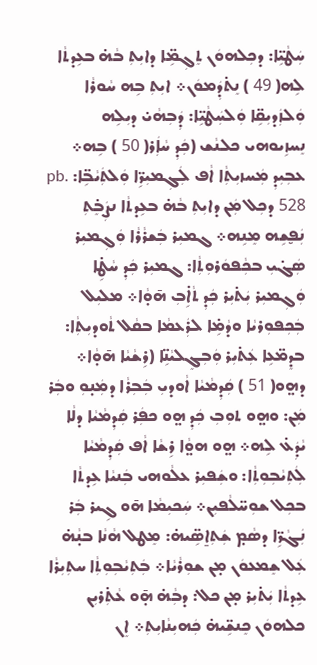ܚܲܛܵܝܹ̈ܐ: ܕܟܼܠܗܘܿܢ ܬܸܓܼܡܹ̈ܐ ܕܐܝܼܬܼ ܒܵܗ̇ ܒܥܹܕܬܵܐ ܠܹܗ( 49 ) ܢܸܬ̇ܕܲܡܘܿܢ܀ ܐܝܼܬܼ ܒܹܗ ܚܵܘܪܵܐ ܘܲܠܙܲܕܝܼܩܹ̈ܐ ܘܲܠܚܲܛܵܝܹ̈ܐ: ܕܲܒܼܗܵܝ̇ ܕܝܼܠܹܗ ܢܸܚܙܹܝܘܗܝ ܟܠܢܵܫ (ܟܲܕܼ ܚܵܐܲܪ( 50 ) ܒܹܗ܀ ܥܒܼܝܼܕܼ ܡܲܚܙܝܼܬܼܵܐ ܐܵܦ ܠܲܓܼܡܝܼܖܹ̈ܐ ܘܲܠܬܲܝܵܒܹ̈ܐ: pb. 528 ܕܟܼܠ ܡܲܢ ܕܐܝܼܬܼ ܒܵܗ̇ ܒܥܹܕܬܵܐ ܢܨܲܒܸ̇ܬܼ ܢܲܦ̮ܫܹܗ ܡܸܢܹܗ܀ ܓܡܝܼܪ ܒܲܫܪܵܪܵܐ ܘܲܓܼܡܝܼܪ ܣܲܓ̇ܝܼ ܒܟܼܵܦܘܿܪܘܼܬܼܵܐ: ܓܡܝܼܪ ܟܲܕܼ ܚܵܛܹ̇ܐ ܘܲܓܼܡܝܼܪ ܝܲܬ̇ܝܼܪ ܟܲܕܼ ܬܵܐܹ̇ܒܼ ܗ̄ܘ̣ܵܐ܀ ܡܠܝܼܠ ܒܲܟܼܦܘܼܪܝܵܐ ܘܕܵܡܹ̇ܐ ܠܪܲܥܡܵܐ ܒܩܵܠ ܬܵܘܕܝܼܬܼܵܐ: ܒܕܸܡ̈ܥܹܐ ܥܲܬ̇ܝܼܪ ܘܲܒܼܓܸܠܝܵܢܹ̈ܐ (ܪܹܫܵܝܵܐ ܗ̄ܘ̣ܵܐ܀ ܕܗ̤ܘ( 51 ) ܩܲܕܼܡܵܝܵܐ ܐܵܘܕܝܼ ܒܲܒܼܪܵܐ ܕܡܲܢ̣ܘܼ ܘܒܲܪ ܡܲܢ: ܘܗ̤ܘ ܬܘܼܒܼ ܟܲܕܼ ܗ̤ܘ ܟܦܲܪ ܩܲܕܼܡܵܝܵܐ ܕܠܵܐ ܝܵܕܲܥ̇ ܠܹܗ܀ ܗ̤ܘ ܗܘ̤ܵܐ ܪܹܫܵܐ ܐܵܦ ܩܲܕܼܡܵܝܵܐ ܠܲܬܼܝܵܒܼܘܼܬܼܵܐ: ܘܫܲܦܝܼܪ ܥܠܵܘܗܝ ܒܲܢܝܵܐ ܥܹܕܬܵܐ ܒܟܼܠ ܫܘܼܚ̈ܠܵܦܝܼܢ܀ ܚܲܟܝܼܡܵܐ ܗ̄ܘ ܓܹܝܪ ܒܲܪ ܢܲܓܵܖܹ̈ܐ ܕܣܵܡ̣ ܫܲܬܼܐ̱ܣܹ̈ܝܗ̇: ܡܸܛܠ ܗܵܢܵܐ ܒܢ̣ܵܗ̇ ܥܲܠ ܫܸܡܥܘܿܢ ܡ̣ܢ ܫܘܼܪܵܝܵܐ܀ ܒܲܬܼܝܵܒܼܘܼܬܼܵܐ ܚܬܼܝܼܪܵܐ ܥܹܕܬܵܐ ܝܲܬ̇ܝܼܪ ܡ̣ܢ ܟܠ: ܕܒܼܵܗ̇ ܗ̣̄ܘ ܥܵܬܼ̇ܪܝܼܢ ܟܠܗܘܿܢ ܟܸܢܫܹ̈ܝܗ̇ ܟܲܗܝܼܢܵܐܝܼܬܼ܀ ܐܸܢ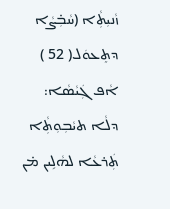ܙܵܢܝܼܬܼܵܐ (ܚܵܒܼ̇ܨܵܐ ܕܬܸܥܘܿܠ( 52 ) ܐܵܦ ܓܲܝܵܣܵܐ: ܕܠܵܐ ܬܝܵܒܼܘܼܬܼܵܐ ܬܲܪܥܵܐ ܠܗܵܠܹܝܢ ܡ̇ܢ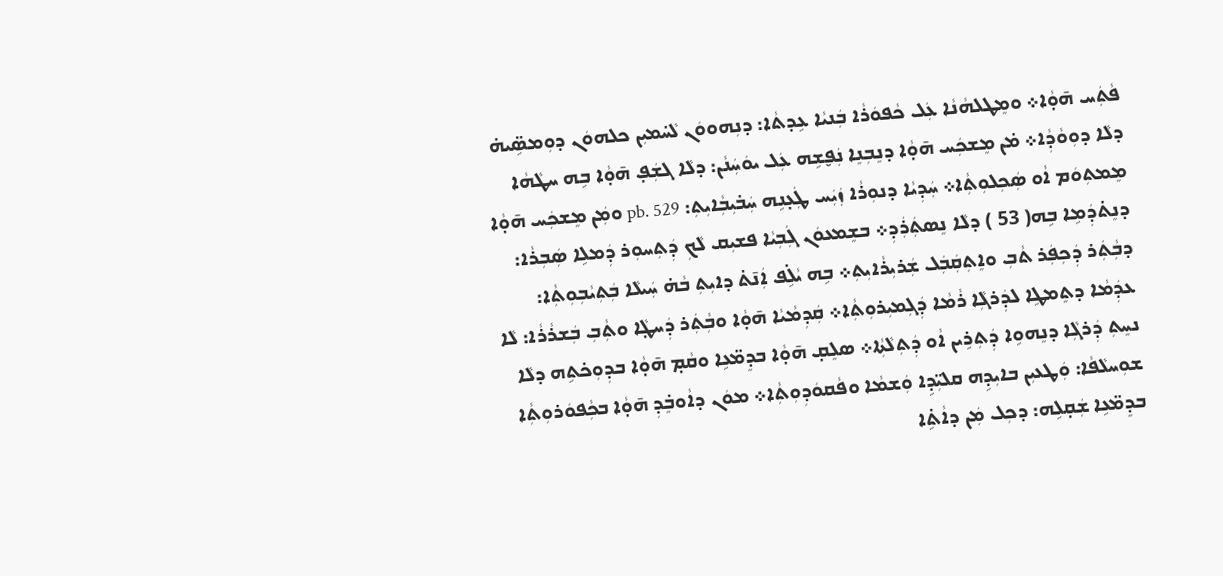ܦܵܬܲܚ ܗ̄ܘ̣ܵܐ܀ ܘܡܸܛܠܗܵܢܵܐ ܥܲܠ ܟܵܦܘܿܪܵܐ ܒܲܢܝܵܐ ܥܹܕܬܵܐ: ܕܢܼܗܘܘܿܢ ܠܵܚ̇ܡܝܼܢ ܟܠܗܘܿܢ ܕܘܼܡܣܹ̈ܝܗ̇ ܕܠܵܐ ܕܘܼܘܵܕܼܵܐ܀ ܡ̇ܢ ܡܸܫܟܲܚ ܗ̄ܘ̣ܵܐ ܕܢܸܒܼܢܸܐ ܢܲܦ̮ܫܹܗ ܥܲܠ ܝܘܿܚܲܢܵܢ: ܕܠܵܐ ܓܫܲܦ̣ ܗ̄ܘ̣ܵܐ ܒܹܗ ܚܛܵܗܵܐ ܡܸܡܬܼܘܿܡ ܐܵܘ ܣܲܟܼܠܘܼܬܼܵܐ܀ ܚܲܕܼܝܵܐ ܕܢܘܼܪܵܐ ܙܲܝܲܚ ܛܲܥ̣ܢܹܗ ܚܲܒ̇ܝܼܒܼܵܐܝܼܬܼ: pb. 529 ܘܡܲܢ ܡܸܫܟܲܚ ܗ̄ܘ̣ܵܐ ܕܢܸܬ̇ܕܲܡܹܐ ܒܹܗ( 53 ) ܕܠܵܐ ܢܸܣܬܲܪܲܕܼ܀ ܒܫܸܡܥܘܿܢ ܓܲܒܼܝܵܐ ܦܫܝܼܩ ܠܵܟܼ ܕܲܬܼܚܘܼܪ ܕܲܡܠܹܐ ܣܲܒܼܪܵܐ: ܕܒܼܵܬܲܪ ܕܲܟܼܦܲܪ ܬܵܒܼ ܘܐܸܬܼܩܲܒܲܠ ܫܲܪܝܼܪܵܐܝܼܬܼ܀ ܒܹܗ ܝܵܠܹ̇ܦ ܐܲܢ̄ܬ̇ ܕܐܝܼܬܼ ܒܵܗ̇ ܚܲܝܠܵܐ ܒܲܬܼܝܵܒܼܘܼܬܼܵܐ: ܥܕܲܡܵܐ ܕܬܸܡܛܹܐ ܠܕܲܪܓܼܵܐ ܪܵܡܵܐ ܕܲܓܼܡܝܼܪܘܼܬܼܵܐ܀ ܩܲܕܼܡܵܝܵܐ ܗ̄ܘ̣ܵܐ ܘܒܼܵܬܲܪ ܕܲܚܛ̣ܵܐ ܘܬܼܵܒܼ ܒܲܫܪܵܪܵܐ: ܠܵܐ ܢܚܸܬܼ ܕܲܪܓܼܵܐ ܕܢܸܗܘܹܐ ܕܲܬܼܪܹܝܢ ܐܵܘ ܕܲܬܼܠܵܬܼܵܐ܀ ܣܠܸܩ̣ ܗ̄ܘ̣ܵܐ ܒܕܸܡ̈ܥܹܐ ܘܩܵܡ̣ ܗ̄ܘ̣ܵܐ ܒܕܼܘܼܟ̇ܬܹܗ ܕܠܵܐ ܫܘܼܚܠܵܦܵܐ: ܘܲܛܥܝܼܢ ܒܐܝܼܕܹܗ ܩܠܝܼ̈ܕܹܐ ܘܲܫܡܵܐ ܘܦܵܩܘܿܕܼܘܼܬܼܵܐ܀ ܡܘܿܢ ܕܐܵܘܒܸ̇ܕܼ ܗ̄ܘ̣ܵܐ ܒܟܼܵܦܘܿܪܘܼܬܼܵܐ ܒܕܸܡ̈ܥܹܐ ܫܲܩ̣ܠܹܗ: ܕܟܼܠ ܡܲܢ ܕܐܵܬܹ̇ܐ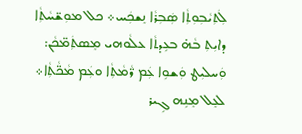ܠܲܬܼܝܵܒܼܘܼܬܼܵܐ ܣܲܒܼܪܵܐ ܢܸܫܟܲܚ܀ ܟܠ ܡܘܼܫ̈ܚܵܬܼܵܐ ܕܐܝܼܬܼ ܒܵܗ̇ ܒܥܹܕܬܵܐ ܥܠܵܘܗܝ ܡܸܣܬܲܡ̈ܟܵܢ: ܘܲܚܠܝܼܛ ܘܲܫܘܹܐ ܥܲܡ ܖ̈ܵܡܵܬܼܵܐ ܘܥܲܡ ܡܵܟ̈ܵܬܼܵܐ܀ ܠܥܸܠ ܡܸܢܹܗ ܓܹܝܪ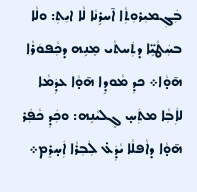ܒܲܓܼܡܝܼܪܘܼܬܼܵܐ ܐ̄ܚܪܹܢܵܐ ܠܵܐ ܐܝܼܬܼ: ܘܠܵܐ ܒܚܲܛܵܝܹ̈ܐ ܕܬܲܚܬܵܝ ܡܸܢܹܗ ܕܟܼܵܦܘܿܪܵܐ ܗ̄ܘ̣ܵܐ܀ ܟܕܼ ܡܵܘܕܹܐ ܗ̄ܘ̣ܵܐ ܥܕܲܡܵܐ ܠܐܲܒܼܵܐ ܡܬܲܚ̣ ܓܸܠܝܵܢܹܗ: ܘܟܲܕܼ ܟܵܦܲܪ ܗ̄ܘ̣ܵܐ ܕܐܵܦܠܵܐ ܝܵܕܲܥ̇ ܠܲܒܼܪܵܐ ܐܲܚ̣ܪܸܡ܀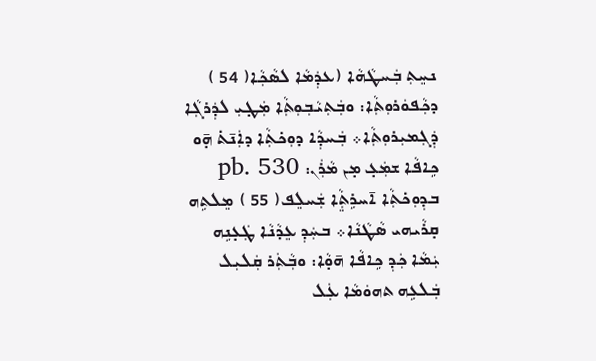ܢܚܸܬܼ ܒܲܚܛܵܗܵܐ (ܥܕܲܡܵܐ ܠܣܵܟܼܵܐ( 54 ) ܕܟܼܵܦܘܿܪܘܼܬܼܵܐ: ܘܒܲܬܼܝܵܒܼܘܼܬܼܵܐ ܡܲܛ̣ܝܼ ܠܕܲܪܓܼܵܐ ܕܲܓܼܡܝܼܪܘܼܬܼܵܐ܀ ܒܲܚܕܼܵܐ ܕܘܼܟ̇ܬܼܵܐ ܕܐܲܢ̄ܬ̇ ܗ̣̄ܘ ܟܹܐܦܵܐ ܫܡܲܥ̣ ܡ̣ܢ ܡܵܪܲܢ: pb. 530 ܒܕܼܘܼܟ̇ܬܼܵܐ ܐ̄ܚܪܹܬܼܸܵܐ ܫܲܚܠܸܦ( 55 ) ܡܸܠܬܹܗ ܩ̣ܪܵܝܗܝ ܣܵܛܵܢܵܐ܀ ܒܚܲܕܼ ܥܸܕܵܢܵܐ ܛܲܥ̣ܢܹܗ ܝܲܡܵܐ ܟܲܕܼ ܟܹܐܦܵܐ ܗ̄ܘ̣ܵܐ: ܘܒܼܵܬܲܪ ܩܲܠܝܼܠ ܒܲܠܥܹܗ ܬܗܘܿܡܵܐ ܥܲܠ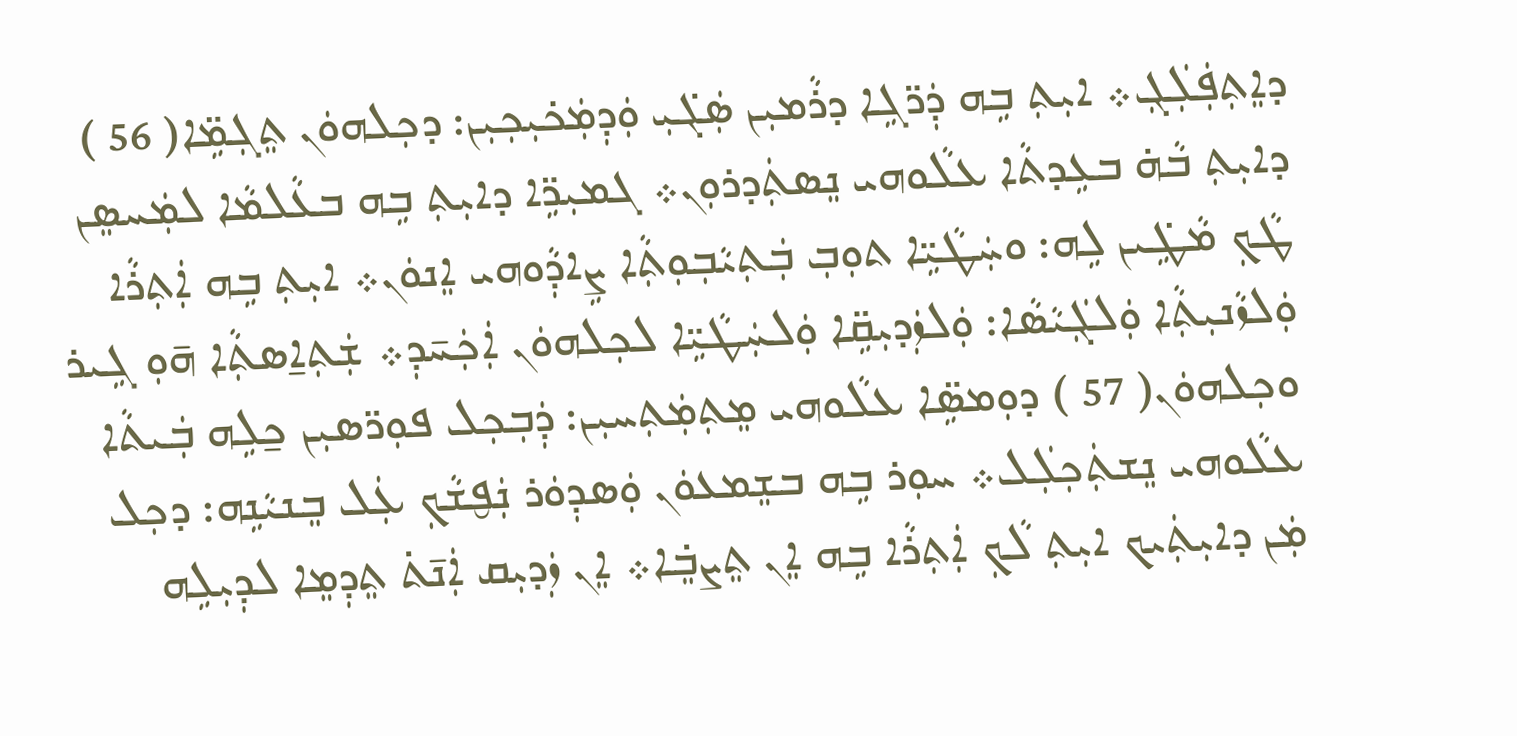ܕܐܸܬܼܦܲܠܲܓܼ܀ ܐܝܼܬܼ ܒܹܗ ܕܲܖ̈ܓܹܐ ܕܪܵܡܝܼܢ ܣܲܓ̇ܝܼ ܘܲܕܼܡܲܟ̇ܝܼܟܼܝܼܢ: ܕܟܼܠܗܘܿܢ ܬܸܓܼܡܹ̈ܐ( 56 ) ܕܐܝܼܬܼ ܒܵܗ̇ ܒܥܹܕܬܵܐ ܥܠܵܘܗܝ ܢܸܣܬܲܕܪܘܼܢ܀ ܓܡܝܼܖܹ̈ܐ ܕܐܝܼܬܼ ܒܹܗ ܒܥܵܠܡܵܐ ܠܡܲܚܣܸܢ ܛܵܟܼ ܡܵܛܹ̇ܝܢ ܠܹܗ: ܘܚܲܛܵܝܹ̈ܐ ܬܘܼܒܼ ܒܲܬܼܝܵܒܼܘܼܬܼܵܐ ܨܹܐܕܼܵܘܗܝ ܐܸܢܘܿܢ܀ ܐܝܼܬܼ ܒܹܗ ܐܲܬܼܪܵܐ ܘܲܠܙܵܢܝܼܬܼܵܐ ܘܲܠܓܲܝܵܣܵܐ: ܘܲܠܙܲܕܝܼܩܹ̈ܐ ܘܲܠܚܲܛܵܝܹ̈ܐ ܠܟܼܠܗܘܿܢ ܐܲܟܲܚ̄ܕܼ܀ ܫܲܬܼܐ̱ܣܬܼܵܐ ܗ̄ܘܼ ܓܹܝܪ ܘܟܼܠܗܘܿܢ( 57 ) ܕܘܼܡܣܹ̈ܐ ܥܠܵܘܗܝ ܡܸܬܼܡܲܬܼܚܝܼܢ: ܕܲܒܼܟܼܠ ܦܘܼܖ̈ܣܝܼܢ ܟ̱ܠܹܗ ܒܲܝܬܵܐ ܥܠܵܘܗܝ ܢܸܫܬܲܟܼܠܲܠ܀ ܚܘܼܪ ܒܹܗ ܒܫܸܡܥܘܿܢ ܘܲܣܕܼܘܿܪ ܢܲܦ̮ܫܵܟܼ ܥܲܠ ܒܸܢܝܵܢܹܗ: ܕܟܼܠ ܡܲܢ ܕܐܝܼܬܲܝܟ ܐܝܼܬܼ ܠܵܟܼ ܐܲܬܼܪܵܐ ܒܹܗ ܐܸܢ ܬܸܨܒܸ̇ܐ܀ ܐܸܢ ܙܲܕܝܼܩ ܐܲܢ̄ܬ̇ ܬܸܕܼܡܸܐ ܠܕܼܝܼܠܹܗ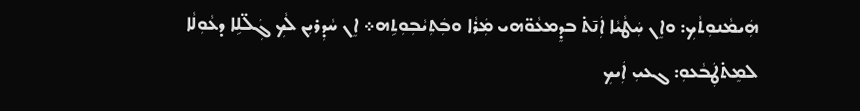ܗܲܝܡܵܢܘܼܬܵܟܼ: ܘܐܸܢ ܚܲܛܵܝܵܐ ܐܲܢ̄ܬ̇ ܒܕܸܡܥܵܘ̈ܗܝ ܡܲܪܵܐ ܘܒܲܬܼܝܵܒܼܘܼܬܹܗ܀ ܐܸܢ ܚܵܕܼܪܝܼܢ ܠܵܟܼ ܓܲܠ̈ܠܹܐ ܕܥܵܘܼܠܵܐ ܠܡܸܬ̇ܛܲܒܵܥܘܼ: ܓܥܝܼ ܐܲܝܟܼ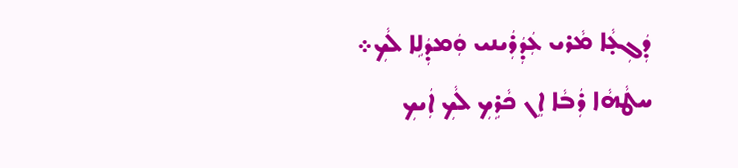ܕܲܓܼܥ̣ܵܐ ܡܵܪܝ ܥܲܕܲܪܲܝܢܝ ܘܲܡܕܲܠܹܐ ܠܵܟܼ܀ ܚܛܵܗܵܐ ܪܲܒܵܐ ܐܸܢ ܟܵܪܹܟܼ ܠܵܟܼ ܐܲܝܟܼ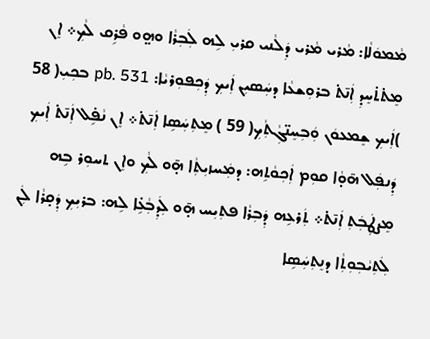ܡܵܡܘܿܠܵܐ: ܡܵܪܝ ܡܵܪܝ ܕܲܠܵܢܝ ܩܪܝܼ ܠܹܗ ܠܲܒܼܪܵܐ ܘܗ̤ܘ ܦܵܪܹܩ ܠܵܟܼ܀ ܐܸܢ ܡܸܬ̇ܬ̇ܚܸܕܼ ܐܲܢ̄ܬ̇ ܒܪܘܼܫܥܵܐ ܕܚܲܣܝܼܢ ܐܲܝܟܼ ܕܲܟܼܦܘܼܪܝܵܐ: pb. 531 ܒܟܼܝܼ( 58 )ܐܲܝܟܼ ܫܸܡܥܘܿܢ ܘܲܒܼܚܸܢ̈ܓܼܵܬܼܵܟܼ( 59 ) ܡܸܬܼܚܲܣܹܐ ܐܲܢ̄ܬ̇܀ ܐܸܢ ܢܵܦܹ̇ܠ ܐܲܢ̄ܬ̇ ܐܲܝܟܼ ܕܲܢܦܲܠ ܗ̄ܘ̣ܵܐ ܩܘܼܡ ܐܲܟܼܘܵܬܹܗ: ܕܡܲܚܙܝܼܬܼܵܐ ܗ̣̄ܘ ܠܵܟܼ ܘܐܸܢ ܬܚܘܼܪ ܒܹܗ ܡܸܨܛܲܒܲܬܼ ܐܲܢ̄ܬ̇܀ ܬܲܪܥܹܗ ܕܲܒܼܪܵܐ ܦܬܼܝܼܚ ܗ̣̄ܘ ܠܲܕܼܒܼܵܥܹ̇ܐ ܠܹܗ: ܒܪܝܼܟܼ ܕܲܩ̣ܪܵܐ ܠܲܢ ܠܲܬܼܝܵܒܼܘܼܬܼܵܐ ܕܢܸܬܼܚܲܣܹܐ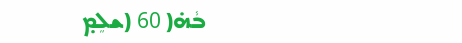ܒܵܗ̇( 60 (ܫܠܸܡ̣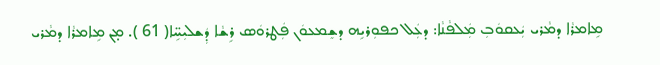ܡܹܐܡܪܵܐ ܕܡܵܪܝ ܝܲܥܩܘܿܒܼ ܡܲܠܦܵܢܵܐ: ܕܥܲܠ ܟܦܘܼܪܝܹܗ ܕܫܸܡܥܘܿܢ ܦܲܛܪܘܿܣ ܪܹܫܵܐ ܕܲܫܠܝܼܚܹ̈ܐ( 61 ). ܡ̣ܢ ܡܹܐܡܪܵܐ ܕܡܵܪܝ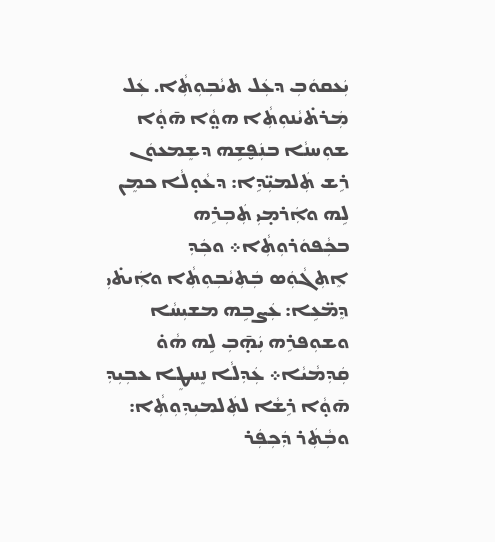ܝܲܥܩܘܿܒܼ ܕܥܲܠ ܬܝܵܒܼܘܼܬܼܵܐ. ܥܲܠ ܡܲܪܬ̇ܝܵܢܘܼܬܼܵܐ ܗܘ̤ܵܐ ܗ̄ܘ̣ܵܐ ܫܘܼܚܢܵܐ ܒܢܲܦ̮ܫܹܗ ܕܫܸܡܥܘܿܢ ܪܹܫ ܬܲܠܡܝܼ̈ܕܹܐ: ܕܥܵܘ̣ܠܵܐ ܟܡܸܢ ܠܹܗ ܘܐܲܪܡ̣ܝܼ ܬܲܒܼܪܹܗ ܒܟܼܵܦܘܿܪܘܼܬܼܵܐ܀ ܘܟܲܕܼ ܐܸܬܼܓܵܘܲܣ ܒܲܬܼܝܵܒܼܘܼܬܼܵܐ ܘܐܲܝܬ̇ܝܼ ܕܸܡ̈ܥܹܐ: ܥܲܨܒܹܗ ܡܫܝܼܚܵܐ ܘܫܘܼܦܪܹܗ ܝܲܗ̣̄ܒܼ ܠܹܗ ܗܵܘ̇ ܩܲܕܼܡܵܝܵܐ܀ ܥܲܕܼܠܵܐ ܢܸܚܛܸܐ ܥܒܼܝܼܕܼ ܗ̄ܘ̣ܵܐ ܪܹܫܵܐ ܠܬܲܠܡܝܼܕܼܘܼܬܼܵܐ: ܘܒܼܵܬܲܪ ܕܲܟܼܦܲܪ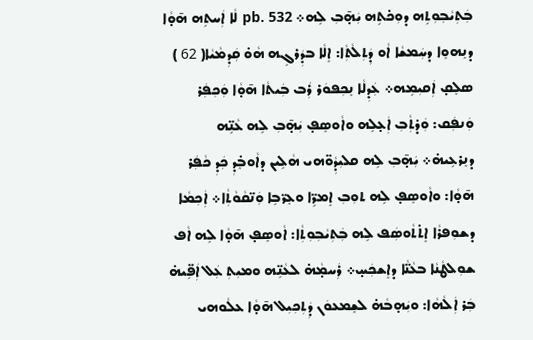ܒܲܬܼܝܵܒܼܘܼܬܹܗ ܕܘܼܟ̇ܬܹܗ ܝܲܗ̣̄ܒܼ ܠܹܗ܀ pb. 532 ܠܵܐ ܐܲܚܬܹܗ ܗ̄ܘ̣ܵܐ ܕܢܸܗܘܸܐ ܕܚܲܡܫܵܐ ܐܵܘ ܕܲܬܼܠܵܬܼܵܐ: ܐܸܠܵܐ ܒܕܲܪܓܹܗ ܗܵܘ̇ ܩܲܕܼܡܵܝܵܐ( 62 ) ܣܠܸܩ̣ ܐܲܩܝܼܡܹܗ܀ ܥܲܕܼܠܵܐ ܢܸܟܼܦܘܿܪ ܪܲܒ ܒܲܝܬܵܐ ܗ̄ܘ̣ܵܐ ܘܲܟܼܦܲܪ ܘܲܢܦܲܩ: ܘܲܕ̇ܬܼܵܒܼ ܐܲܥ̣ܠܹܗ ܘܐܵܘܣܸܦ̣ ܝܲܗ̣̄ܒܼ ܠܹܗ ܥܵܢܹ̈ܗ ܕܢܸܪܥܹܝܗ̇܀ ܝܲܗ̣̄ܒܼ ܠܹܗ ܩܠܝܼܕܼܵܘ̈ܗܝ ܗܵܠܹܝܢ ܕܐܵܘܒܸ̇ܕܼ ܟܲܕܼ ܟܵܦܲܪ ܗ̄ܘ̣ܵܐ: ܘܐܵܘܣܸܦ̣ ܠܹܗ ܬܘܼܒܼ ܐܸܡܖܹ̈ܐ ܘܥܸܖ̈ܒܹܐ ܘܲܢ̈ܩܵܘܵܬܼܵܐ܀ ܐܲܟܼܡܵܐ ܕܫܘܼܦܪܵܐ ܐܸܬ̇ܬܵܘܣܲܦ ܠܹܗ ܒܲܬܼܝܵܒܼܘܼܬܼܵܐ: ܐܵܘܣܸܦ̣ ܗ̄ܘ̣ܵܐ ܠܹܗ ܐܵܦ ܫܘܼܠܛܵܢܵܐ ܒܥܵܢ̈ܵܐ ܕܐܸܫܟܲܚ̣܀ ܪܲܚܡ̣ܵܗ̇ ܠܥܵܢܹ̈ܗ ܘܡܝܼܬܼ ܥܲܠ ܐܲܦܹ̈ܝܗ̇ ܒܲܪ ܐܲܠܵܗܵܐ: ܘܝܲܗ̣ܒܵܗ̇ ܠܫܸܡܥܘܿܢ ܕܲܬܼܟܼܝܼܠ ܗ̄ܘ̣ܵܐ ܥܠܵܘܗܝ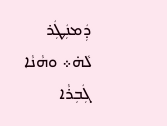ܕܲܡܢܲܛܲܪ ܠܵܗ̇܀ ܘܗܵܢܵܐ ܓܲܒܼܪܵܐ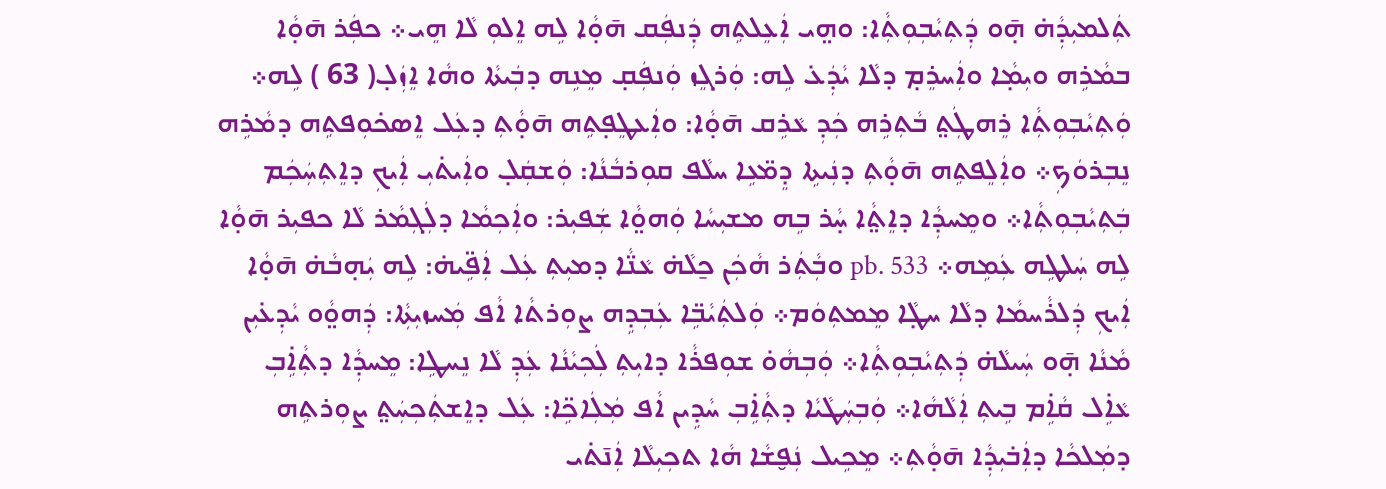ܬܲܠܡܝܼܕܼܵܗ̇ ܗ̣̄ܘ ܕܲܬܼܝܵܒܼܘܼܬܼܵܐ: ܘܗ̤ܝ ܐܲܥܸܠܬܹܗ ܕܲܢܦܲܩ ܗ̄ܘ̣ܵܐ ܠܹܗ ܐܸܠܘܼ ܠܵܐ ܗܸܝ܀ ܟܦܲܪ ܗ̄ܘ̣ܵܐ ܒܡܵܪܹܗ ܘܝܼܡ̣ܵܐ ܘܐܲܚܪܸܡ̣ ܕܠܵܐ ܝܵܕܲܥ̇ ܠܹܗ: ܘܲܪܓܸܙ ܘܲܢܦܲܩ̣ ܡܸܢܹܗ ܕܒܲܝܬܵܐ ܘܗܵܐ ܐܸܙܲܠ̣( 63 ) ܠܹܗ܀ ܘܲܬܼܝܵܒܼܘܼܬܼܵܐ ܪܸܗܛܲܬ̤ ܒܵܬܼܪܹܗ ܟܲܕܼ ܥܵܪܹܩ ܗ̄ܘ̣ܵܐ: ܘܐܲܥܛܸܦ̣ܬܹܗ ܗ̄ܘ̣ܵܬܼ ܕܥܲܠ ܐܸܣܟ̇ܘܼܦܬܹܗ ܕܡܵܪܹܗ ܢܸܒܼܪܘܿܟܼ܀ ܘܐܲܠܸܦܬܹܗ ܗ̄ܘ̣ܵܬܼ ܕܢܲܝܬܹܐ ܕܸܡ̈ܥܹܐ ܚܠܵܦ ܩܘܼܪܒܵܢܵܐ: ܘܲܫܩܲܠ̣ ܘܐܲܝܬ̇ܝܼ ܐܲܝܟܼ ܕܐܸܬܼܚܲܟܲܡ ܒܲܬܼܝܵܒܼܘܼܬܼܵܐ܀ ܘܡܸܚܕܼܵܐ ܕܐܸܬ̤ܵܐ ܚ̣ܵܪ ܒܹܗ ܡܫܝܼܚܵܐ ܘܲܗܘ̤ܵܐ ܫܲܦܝܼܪ: ܘܐܲܟܼܡܵܐ ܕܠܲܓܼܡܵܪ ܠܵܐ ܟܦܝܼܪ ܗ̄ܘ̣ܵܐ ܠܹܗ ܚܲܠܛܹܗ ܥܲܡܹܗ܀ pb. 533 ܘܒܼܵܬܲܪ ܗܵܟܲܢ ܟ̱ܠܵܗ̇ ܥܵܢ̈ܵܐ ܕܡܝܼܬܼ ܥܲܠ ܐܲܦܹ̈ܝܗ̇: ܠܹܗ ܝܲܗ̣ܒܵܗ̇ ܗ̄ܘ̣ܵܐ ܐܲܝܟܼ ܕܲܠܪܵܚܡܵܐ ܕܠܵܐ ܚܛ̣ܵܐ ܡܸܡܬܼܘܿܡ܀ ܘܲܠܬܲܝܵܒܹ̈ܐ ܥܲܒܼܕܹܗ ܨܘܼܪܬܵܐ ܐܵܦ ܡܲܚܙܝܼܬܼܵܐ: ܕܲܗܘ̤ܵܘ ܝܵܕܼܥ̇ܝܼܢ ܡܵܢܵܐ ܗ̣̄ܘ ܚܲܝܠܵܗ̇ ܕܲܬܼܝܵܒܼܘܼܬܼܵܐ܀ ܘܲܒܼܗܵܘ̇ ܫܘܼܦܪܵܐ ܕܐܝܼܬܼ ܠܲܟܼܝܵܢܵܐ ܥܲܕܼ ܠܵܐ ܢܸܚܛܹܐ: ܡܸܚܕܼܵܐ ܕܬܼܵܐܹ̇ܒܼ ܥܵܐܹ̇ܠ ܩܵܐܹ̇ܡ ܒܹܝܬܼ ܐܲܠܵܗܵܐ܀ ܘܲܒܼܚܲܛܵܝܵܐ ܕܬܼܵܐܹ̇ܒܼ ܚܵܕܹܝܢ ܐܵܦ ܡܲܠܲܐܟܹ̈ܐ: ܥܲܠ ܕܐܸܫܬܲܟܼܚܲܬ̤ ܨܘܼܪܬܹܗ ܕܡܲܠܟܵܐ ܕܐܲܒ̇ܝܼܕܼܵܐ ܗ̄ܘ̣ܵܬܼ܀ ܡܸܟܹܝܠ ܢܲܦ̮ܫܵܐ ܗܵܐ ܬܟܼܝܼܠܵܐ ܐܲܢ̄ܬ̇ܝ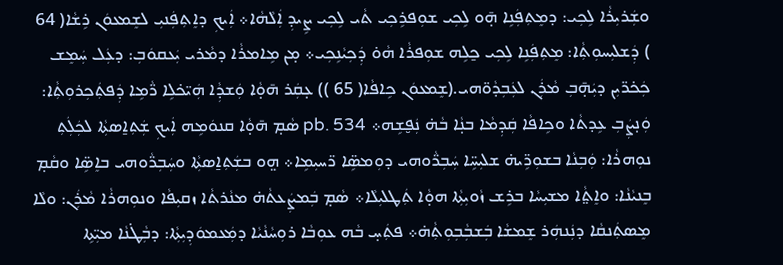ܘܫܲܪܝܼܪܵܐ ܠܹܟܼܝ: ܕܡܸܬܼܦܲܢܹܐ ܗ̣̄ܘ ܠܹܟܼܝ ܫܘܼܦܪܹܟܼܝ ܬܵܝ ܠܹܟܼܝ ܨܹܝܕܼ ܐܲܠܵܗܵܐ܀ ܐܲܝܟܼ ܕܐܸܬܼܦܲܢܝܼ ܠܫܸܡܥܘܿܢ ܪܹܫܵܐ( 64 ) ܕܲܫܠܝܼܚܘܼܬܼܵܐ: ܡܸܬܼܦܲܢܹܐ ܠܹܟܼܝ ܟ̱ܠܹܗ ܫܘܼܦܪܵܐ ܗܵܘ̇ ܕܲܟܼܝܵܢܹܟܼܝ܀ ܡ̣ܢ ܡܹܐܡܪܵܐ ܕܡܵܪܝ ܝܲܥܩܘܿܒܼ: ܕܥܲܠ ܚܲܡܸܫ ܟܲܟ̇ܖ̈ܝܼܢ ܕܝܲܗ̣̄ܒܼ ܡܵܪܲܢ ܠܥܲܒܼܕܵܘ̈ܗܝ.(ܫܸܡܥܘܿܢ ܟܹܐܦܵܐ( 65 )) ܥ̣ܩܲܪ ܗ̄ܘ̣ܵܐ ܘܲܫܕܼܵܐ ܗܲܝ̈ܟ̇ܠܹܐ ܖ̈ܵܡܹܐ ܕܲܦܬܲܟܼܪܘܼܬܼܵܐ: ܘܲܢ̣ܨܲܒܼ ܥܹܕܬܵܐ ܘܟܹܐܦܵܐ ܩܲܕܼܡܵܐ ܒܢ̣ܵܐ ܒܵܗ̇ ܢܲܦ̮ܫܹܗ܀ pb. 534 ܣܵܡ̣ ܗ̄ܘ̣ܵܐ ܩܢܘܿܡܹܗ ܐܲܝܟܼ ܫܲܬܼܐ̱ܣܬܼܵܐ ܠܟܲܠܲܬܼ ܢܘܼܗܪܵܐ: ܘܲܒܼܢܵܐ ܒܫܘܼܖܹ̈ܝܗ̇ ܫܠܝܼܚܹ̈ܐ ܚܲܒܼܖ̈ܵܘܗܝ ܕܘܼܡܣܹ̈ܐ ܖ̈ܚܝܼܡܹܐ܀ ܗ̤ܘ ܒܫܲܬܼܐ̱ܣܬܼܵܐ ܘܚܲܒܼܖ̈ܵܘܗܝ ܒܐܸܣܹ̈ܐ ܘܩܵܡ̣ ܒܸܢܝܵܢܵܐ: ܘܐܸܬ̤ܵܐ ܡܫܝܼܚܵܐ ܒܪܹܫ ܙܵܘܝܼܬܼܵܐ ܗܘ̣ܵܐ ܬܲܛܠܝܼܠܵܐ܀ ܣܵܡ̣ ܒܲܡܨܲܥܬܵܗ̇ ܡܢܵܪܬܵܐ ܙܩܝܼܦܵܐ ܘܢܘܼܗܪܵܐ ܡܵܪܲܢ: ܘܠܵܐ ܡܸܣܬܲܢܩܵܐ ܕܢܲܢܗܲܪ ܫܸܡܫܵܐ ܒܲܫܒܼܵܒܼܘܼܬܼܵܗ̇܀ ܦܬܲܚ̣ ܒܵܗ ܥܘܼܒܵܐ ܪܘܼܚܵܢܵܝܵܐ ܕܡܲܥܡܘܿܕܼܝܼܬܼܵܐ: ܕܒܼܵܛ̇ܢܵܐ ܡܝܼ̈ܬܹܐ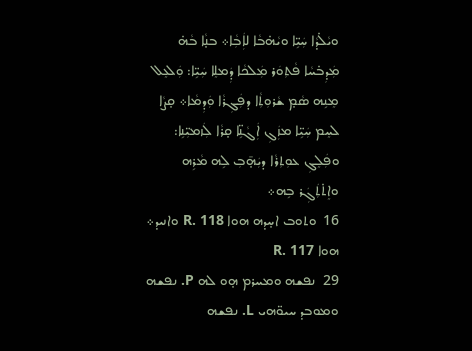ܘܝܵܠ̇ܕܵܐ ܚܲܝܹ̈ܐ ܘܝܵܗ̇ܒܵܐ ܠܐܲܒܼܵܐ܀ ܒܢ̣ܵܐ ܒܵܗ̇ ܡܲܕܼܒ̇ܚܵܐ ܦܵܬܼܘܿܪ ܡܲܠܟܵܐ ܕܲܡܠܸܐ ܚܲܝܹ̈ܐ: ܘܲܠܥܸܠ ܡܸܢܹܗ ܣܵܡ̣ ܫܵܪܘܼܬܼܵܐ ܕܦܲܓܼܪܵܐ ܘܲܕܼܡܵܐ܀ ܩ̣ܨܵܐ ܠܚܸܡ ܚܲܝܹ̈ܐ ܡܙܲܓܼ ܐܲܓܵܢܹ̈ܐ ܩ̣ܪܵܐ ܠܲܙܡܝܼ̈ܢܹܐ: ܘܦܲܠܸܓܼ ܥܘܼܬܼܪܵܐ ܕܝܲܗ̣̄ܒܼ ܠܹܗ ܡܵܪܹܗ ܘܐܸܬ̇ܬܲܓܲܪ ܒܹܗ܀
16  ܘܬܘܒ ܐܚ̣ܕܗ ܗܘܐ R. 118 ܘܐܢܝܕ܀ ܗܘܐ R. 117
29  ܢܦܫܗ ܘܡܚܪܡ ܗ̣ܘ ܠܗ P. ܢܦܫܗ ܘܡܘܒܕ ܚܝܘ̈ܗܝ L. ܢܦܫܗ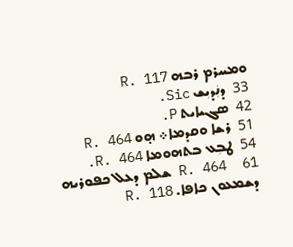ܘܡܚܪܡ ܪܒܗ R. 117
33  ܕܢܲܕܝܼܫ Sic.
42  ܣܓܝܐܝܬ P.
51  ܪܫܐ ܘܩܕܡܐ܀ ܗ̣ܘ R. 464
54  ܛܒܼܥ ܒܬܗܘܡܐ R. 464.
61  R. 464 ܫܠܡ ܕܥܠ ܟܦܘܪܝܗ ܕܫܡܥܘܢ ܟܐܦܐ. R. 118